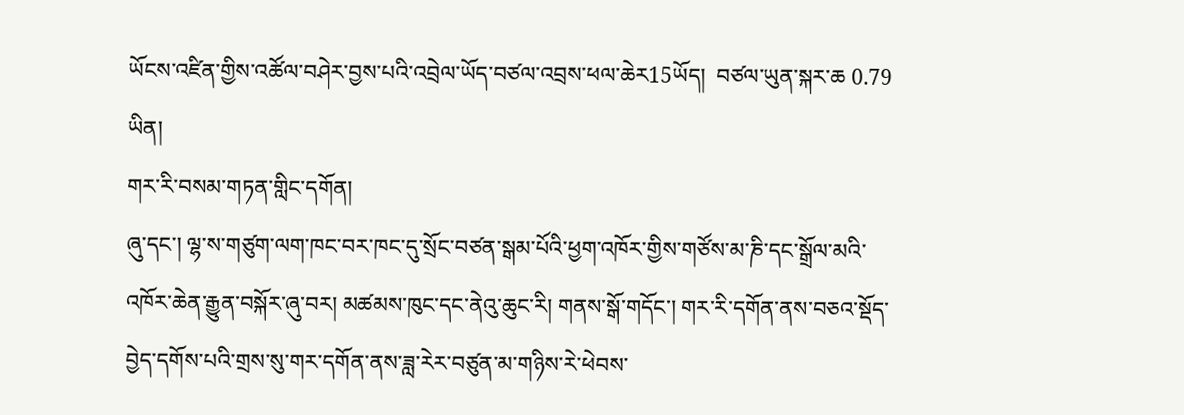ཡོངས་འཛིན་གྱིས་འཚོལ་བཤེར་བྱས་པའི་འབྲེལ་ཡོད་བཙལ་འབྲས་ཕལ་ཆེར15ཡོད།  བཙལ་ཡུན་སྐར་ཆ 0.79 ཡིན།
གར་རི་བསམ་གཏན་གླིང་དགོན།
ཞུ་དང་། ལྷ་ས་གཙུག་ལག་ཁང་བར་ཁང་དུ་སྲོང་བཙན་སྒམ་པོའི་ཕྱག་འཁོར་གྱིས་གཙོས་མ་ཎི་དང་སྒྲོལ་མའི་འཁོར་ཆེན་རྒྱུན་བསྐོར་ཞུ་བར། མཚམས་ཁུང་དང་ནེའུ་ཆུང་རི། གནས་སྒོ་གདོང་། གར་རི་དགོན་ནས་བཅའ་སྡོད་བྱེད་དགོས་པའི་གྲས་སུ་གར་དགོན་ནས་ཟླ་རེར་བཙུན་མ་གཉིས་རེ་ཕེབས་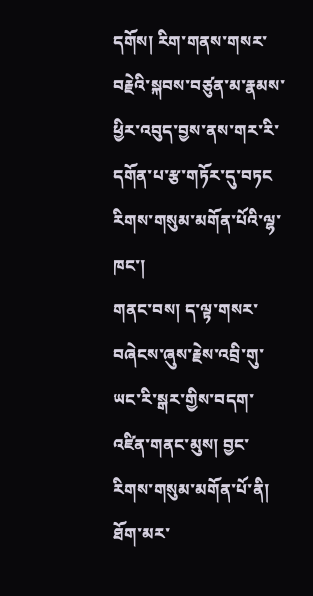དགོས། རིག་གནས་གསར་བརྗེའི་སྐབས་བཙུན་མ་རྣམས་ཕྱིར་འབུད་བྱས་ནས་གར་རི་དགོན་པ་རྩ་གཏོར་དུ་བཏང
རིགས་གསུམ་མགོན་པོའི་ལྷ་ཁང་།
གནང་བས། ད་ལྟ་གསར་བཞེངས་ཞུས་རྗེས་འབྲི་གུ་ཡང་རི་སྒར་གྱིས་བདག་འཛིན་གནང་མུས། བྱང་རིགས་གསུམ་མགོན་པོ་ནི། ཐོག་མར་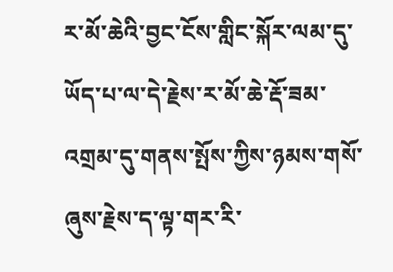ར་མོ་ཆེའི་བྱང་ངོས་གླིང་སྐོར་ལམ་དུ་ཡོད་པ་ལ་དེ་རྗེས་ར་མོ་ཆེ་རྡོ་ཟམ་འགྲམ་དུ་གནས་སྤོས་ཀྱིས་ཉམས་གསོ་ཞུས་རྗེས་ད་ལྟ་གར་རི་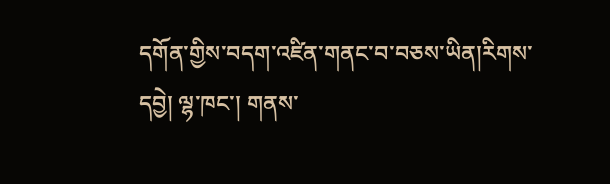དགོན་གྱིས་བདག་འཛིན་གནང་བ་བཅས་ཡིན།རིགས་དབྱེ། ལྷ་ཁང་། གནས་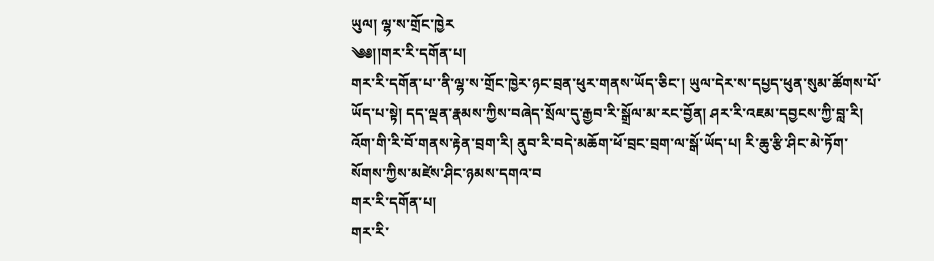ཡུལ། ལྷ་ས་གྲོང་ཁྱེར
༄༅།།གར་རི་དགོན་པ།
གར་རི་དགོན་པ་་ནི་ལྷ་ས་གྲོང་ཁྱེར་ཉང་བྲན་ཕུར་གནས་ཡོད་ཅིང་། ཡུལ་དེར་ས་དཔྱད་ཕུན་སུམ་ཚོགས་པོ་ཡོད་པ་སྟེ། དད་ལྡན་རྣམས་ཀྱིས་བཞེད་སྲོལ་དུ་རྒྱབ་རི་སྒྲོལ་མ་རང་བྱོན། ཤར་རི་འཇམ་དབྱངས་ཀྱི་བླ་རི། འོག་གི་རི་བོ་གནས་རྟེན་བྲག་རི། ནུབ་རི་བདེ་མཆོག་ཕོ་བྲང་བྲག་ལ་སྒོ་ཡོད་པ། རི་ཆུ་རྩི་ཤིང་མེ་ཏོག་སོགས་ཀྱིས་མཛེས་ཤིང་ཉམས་དགའ་བ
གར་རི་དགོན་པ།
གར་རི་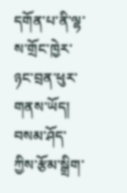དགོན་པ་ནི་ལྷ་ས་གྲོང་ཁྱེར་ཉང་བྲན་ཕུར་གནས་ཡོད། བསམ་ཤོད་ཀྱིས་རྩོམ་སྒྲིག་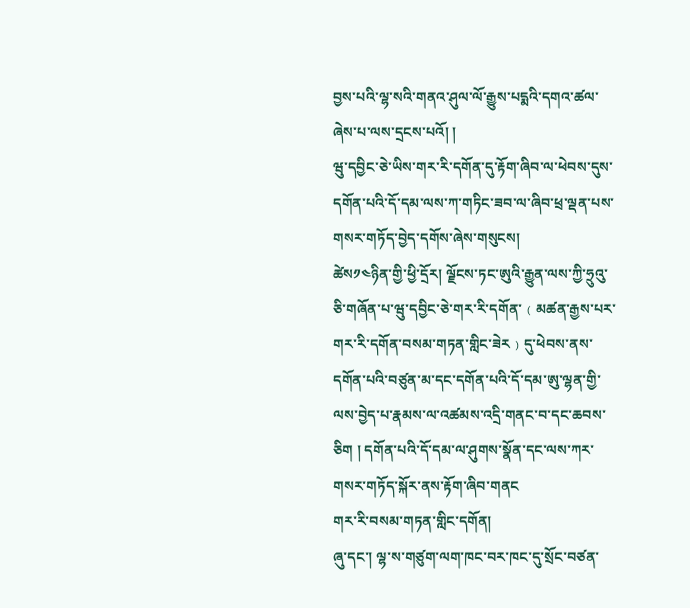བྱས་པའི་ལྷ་སའི་གནའ་ཤུལ་ལོ་རྒྱུས་པདྨའི་དགའ་ཚལ་ཞེས་པ་ལས་དྲངས་པའོ། །
ཝུ་དབྱིང་ཅེ་ཡིས་གར་རི་དགོན་དུ་རྟོག་ཞིབ་ལ་ཕེབས་དུས་དགོན་པའི་དོ་དམ་ལས་ཀ་གཏིང་ཟབ་ལ་ཞིབ་ཕྲ་ལྡན་པས་གསར་གཏོད་བྱེད་དགོས་ཞེས་གསུངས།
ཚེས༡༤ཉིན་གྱི་ཕྱི་དྲོར། ལྗོངས་ཏང་ཨུའི་རྒྱུན་ལས་ཀྱི་ཧྲུའུ་ཅི་གཞོན་པ་ཝུ་དབྱིང་ཅེ་གར་རི་དགོན་﹙མཚན་རྒྱས་པར་གར་རི་དགོན་བསམ་གཏན་གླིང་ཟེར﹚དུ་ཕེབས་ནས་དགོན་པའི་བཙུན་མ་དང་དགོན་པའི་དོ་དམ་ཨུ་ལྷན་གྱི་ལས་བྱེད་པ་རྣམས་ལ་འཚམས་འདྲི་གནང་བ་དང་ཆབས་ཅིག ། དགོན་པའི་དོ་དམ་ལ་ཤུགས་སྣོན་དང་ལས་ཀར་གསར་གཏོད་སྐོར་ནས་རྟོག་ཞིབ་གནང
གར་རི་བསམ་གཏན་གླིང་དགོན།
ཞུ་དང་། ལྷ་ས་གཙུག་ལག་ཁང་བར་ཁང་དུ་སྲོང་བཙན་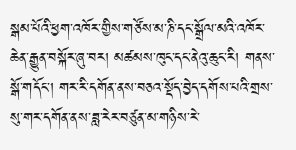སྒམ་པོའི་ཕྱག་འཁོར་གྱིས་གཙོས་མ་ཎི་དང་སྒྲོལ་མའི་འཁོར་ཆེན་རྒྱུན་བསྐོར་ཞུ་བར། མཚམས་ཁུང་དང་ནེའུ་ཆུང་རི། གནས་སྒོ་གདོང་། གར་རི་དགོན་ནས་བཅའ་སྡོད་བྱེད་དགོས་པའི་གྲས་སུ་གར་དགོན་ནས་ཟླ་རེར་བཙུན་མ་གཉིས་རེ་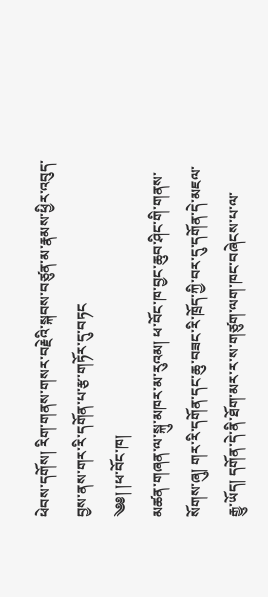ཕེབས་དགོས། རིག་གནས་གསར་བརྗེའི་སྐབས་བཙུན་མ་རྣམས་ཕྱིར་འབུད་བྱས་ནས་གར་རི་དགོན་པ་རྩ་གཏོར་དུ་བཏང
༄༅། །ཕ་བོང་ཁ།
མཚན་གཞན་ལ་སྐུ་མཁར་མ་རུའམ། ཕ་བོང་ཁ་བྱང་ཆུབ་ཤིང་གི་གནས་སོགས་ཞུ། གར་རི་དགོན་དང་ཆུ་བཟང་རི་ཁྲོད་ཀྱི་བར་དུ་དགོན་དེ་མཇལ་རྒྱུ་ཡོད། དགོན་དེ་ནི་ཐོག་མར་ར་ས་གཙུག་ལག་ཁང་བཞེངས་པ་ལ་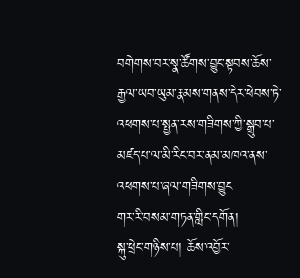བགེགས་བར་སྣ་ཚོགས་བྱུང་སྟབས་ཆོས་རྒྱལ་ཡབ་ཡུམ་རྣམས་གནས་དེར་ཕེབས་ཏེ་འཕགས་པ་སྤྱན་རས་གཟིགས་ཀྱི་སྒྲུབ་པ་མཛད་པ་ལ་མི་རིང་བར་ནམ་མཁའ་ནས་འཕགས་པ་ཞལ་གཟིགས་བྱུང
གར་རི་བསམ་གཏན་གླིང་དགོན།
སྐུ་ཕྲེང་གཉིས་པ། ཆོས་འབྱོར་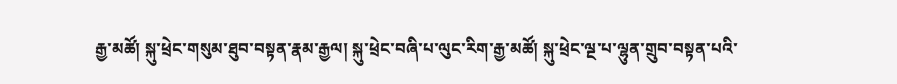རྒྱ་མཚོ། སྐུ་ཕྲེང་གསུམ་ཐུབ་བསྟན་རྣམ་རྒྱལ། སྐུ་ཕྲེང་བཞི་པ་ལུང་རིག་རྒྱ་མཚོ། སྐུ་ཕྲེང་ལྔ་པ་ལྷུན་གྲུབ་བསྟན་པའི་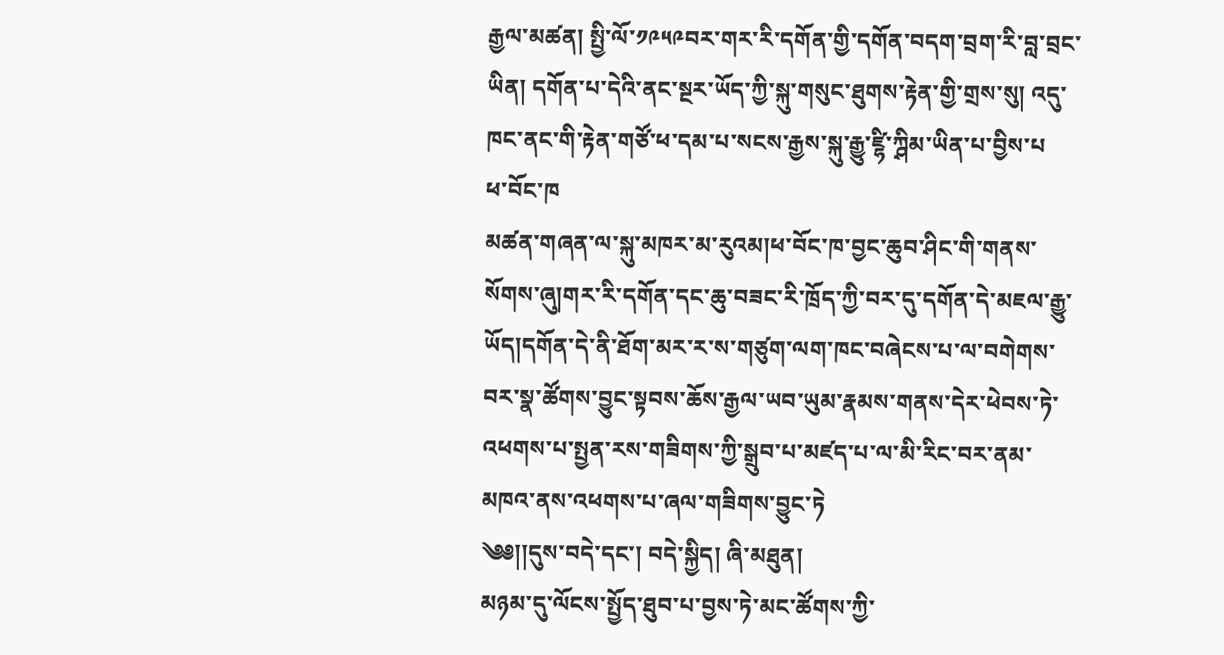རྒྱལ་མཚན། སྤྱི་ལོ་༡༩༥༩བར་གར་རི་དགོན་གྱི་དགོན་བདག་བྲག་རི་བླ་བྲང་ཡིན། དགོན་པ་དེའི་ནང་སྔར་ཡོད་ཀྱི་སྐུ་གསུང་ཐུགས་རྟེན་གྱི་གྲས་སུ། འདུ་ཁང་ནང་གི་རྟེན་གཙོ་ཕ་དམ་པ་སངས་རྒྱས་སྐུ་རྒྱུ་ཛྷི་ཀྴིམ་ཡིན་པ་བྱིས་པ
ཕ་བོང་ཁ
མཚན་གཞན་ལ་སྐུ་མཁར་མ་རུའམ།ཕ་བོང་ཁ་བྱང་ཆུབ་ཤིང་གི་གནས་སོགས་ཞུ།གར་རི་དགོན་དང་ཆུ་བཟང་རི་ཁྲོད་ཀྱི་བར་དུ་དགོན་དེ་མཇལ་རྒྱུ་ཡོད།དགོན་དེ་ནི་ཐོག་མར་ར་ས་གཙུག་ལག་ཁང་བཞེངས་པ་ལ་བགེགས་བར་སྣ་ཚོགས་བྱུང་སྟབས་ཆོས་རྒྱལ་ཡབ་ཡུམ་རྣམས་གནས་དེར་ཕེབས་ཏེ་འཕགས་པ་སྤྱན་རས་གཟིགས་ཀྱི་སྒྲུབ་པ་མཛད་པ་ལ་མི་རིང་བར་ནམ་མཁའ་ནས་འཕགས་པ་ཞལ་གཟིགས་བྱུང་ཏེ
༄༅།།དུས་བདེ་དང་། བདེ་སྐྱིད། ཞི་མཐུན།
མཉམ་དུ་ལོངས་སྤྱོད་ཐུབ་པ་བྱས་ཏེ་མང་ཚོགས་ཀྱི་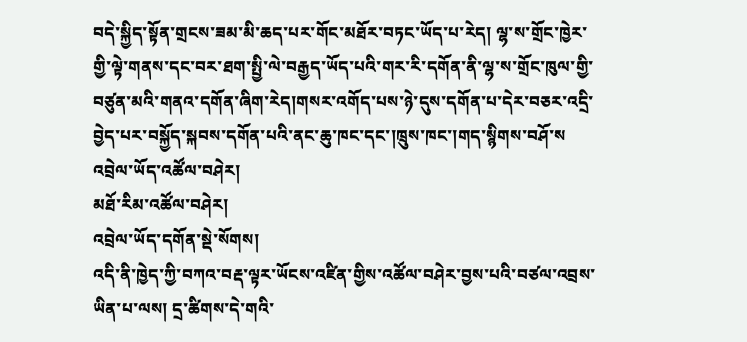བདེ་སྐྱིད་སྟོན་གྲངས་ཟམ་མི་ཆད་པར་གོང་མཐོར་བཏང་ཡོད་པ་རེད། ལྷ་ས་གྲོང་ཁྱེར་གྱི་ལྟེ་གནས་དང་བར་ཐག་སྤྱི་ལེ་བརྒྱད་ཡོད་པའི་གར་རི་དགོན་ནི་ལྷ་ས་གྲོང་ཁུལ་གྱི་བཙུན་མའི་གནའ་དགོན་ཞིག་རེད།གསར་འགོད་པས་ཉེ་དུས་དགོན་པ་དེར་བཅར་འདྲི་བྱེད་པར་བསྐྱོད་སྐབས་དགོན་པའི་ནང་ཆུ་ཁང་དང་།ཁྲུས་ཁང་།གད་སྙིགས་བཤོ་ས
འབྲེལ་ཡོད་འཚོལ་བཤེར།
མཐོ་རིམ་འཚོལ་བཤེར།
འབྲེལ་ཡོད་དགོན་སྡེ་སོགས།
འདི་ནི་ཁྱེད་ཀྱི་བཀའ་བརྡ་ལྟར་ཡོངས་འཛིན་གྱིས་འཚོལ་བཤེར་བྱས་པའི་བཙལ་འབྲས་ཡིན་པ་ལས། དྲ་ཚིགས་དེ་གའི་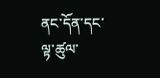ནང་དོན་དང་ལྟ་ཚུལ་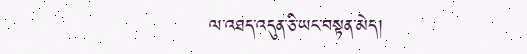ལ་འཐད་འདུན་ཅི་ཡང་བསྟན་མེད།